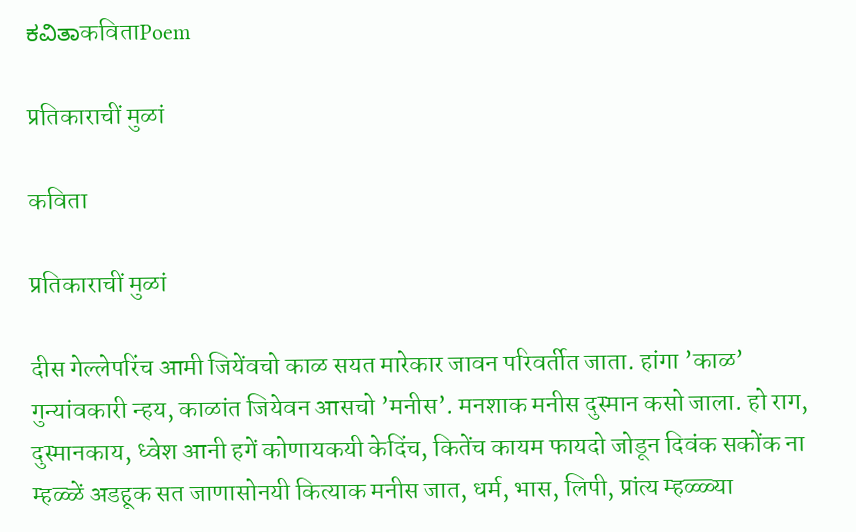ಕವಿತಾकविताPoem

प्रतिकाराचीं मुळां

कविता

प्रतिकाराचीं मुळां

दीस गेल्लेपरिंच आमी जियेंवचो काळ सयत मारेकार जावन परिवर्तीत जाता. हांगा ’काळ’ गुन्यांवकारी न्हय, काळांत जियेवन आसचो ’मनीस’. मनशाक मनीस दुस्मान कसो जाला. हो राग, दुस्मान‌काय, ध्वेश आनी हगें कोणायक‌यी केदिंच, कितेंच कायम फायदो जोडून दिवंक सकोंक ना म्हळ्ळें अडहूक सत जाणासोन‌यी कित्याक मनीस जात, धर्म, भास, लिपी, प्रांत्य म्हळ्ळ्या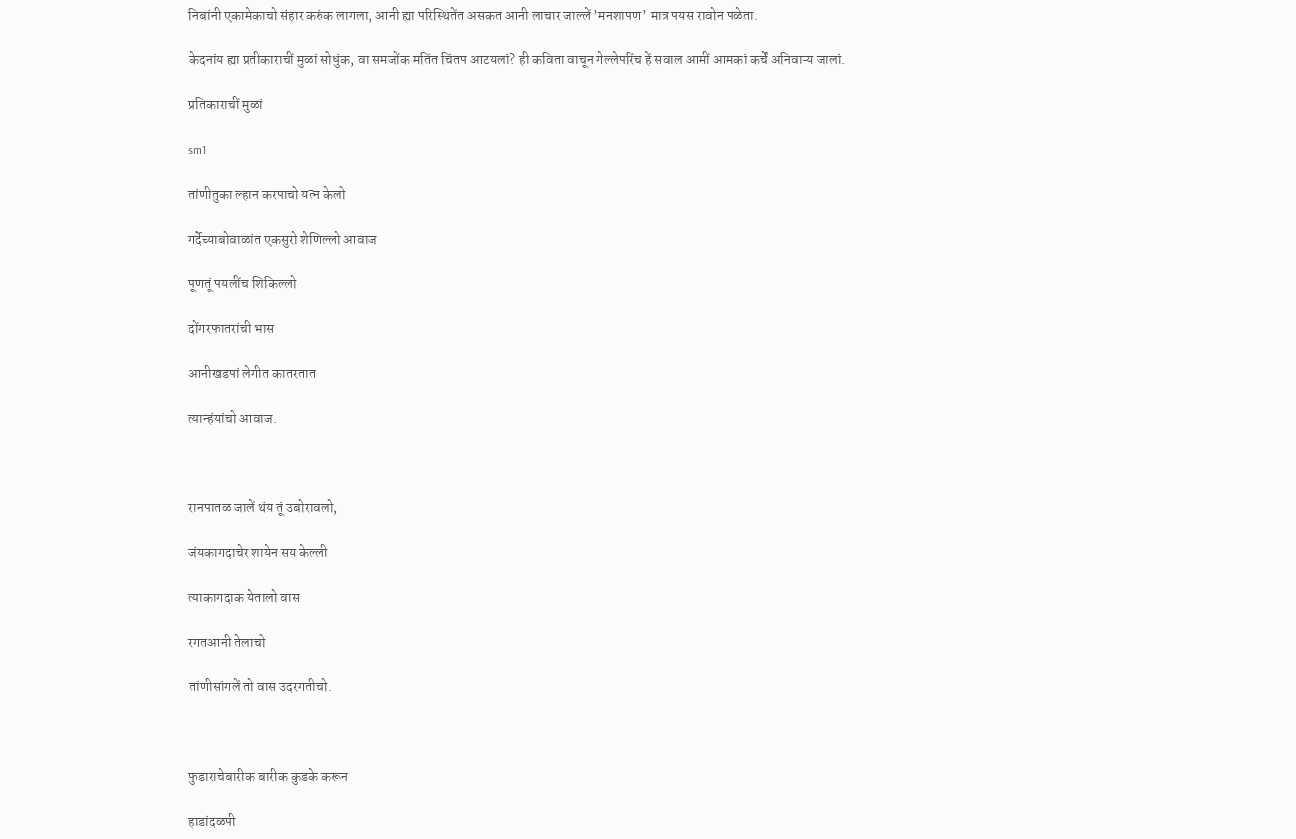निबांनी एकामेकाचो संहार करुंक लागला, आनी ह्या परिस्थितेंत असकत आनी लाचार जाल्लें ’मनशापण’ मात्र पयस रावोन पळेता.

केदनांय ह्या प्रतीकाराचीं मुळां सोधुंक, वा समजोंक मतिंत चिंतप आटयलां? ही कविता वाचून गेल्लेपरिंच हें सवाल आमीं आमकां कर्चें अनिवाऱ्य जालां.

प्रतिकाराचीं मुळां

sm1

तांणीतुका ल्हान करपाचो यत्न केलो

गर्देच्याबोवाळांत एकसुरो शेणिल्लो आवाज

पूणतूं पयलींच शिकिल्लो

दोंगरफातरांची भास

आनीखडपां लेगीत कातरतात

त्यान्हंयांचो आवाज.



रानपातळ जालें थंय तूं उबोरावलो,

जंयकागदाचेर शायेन सय केल्ली

त्याकागदाक येतालो वास

रगतआनी तेलाचो

तांणीसांगलें तो वास उदरगतीचो.



फुडाराचेबारीक बारीक कुडके करून

हाडांदळपी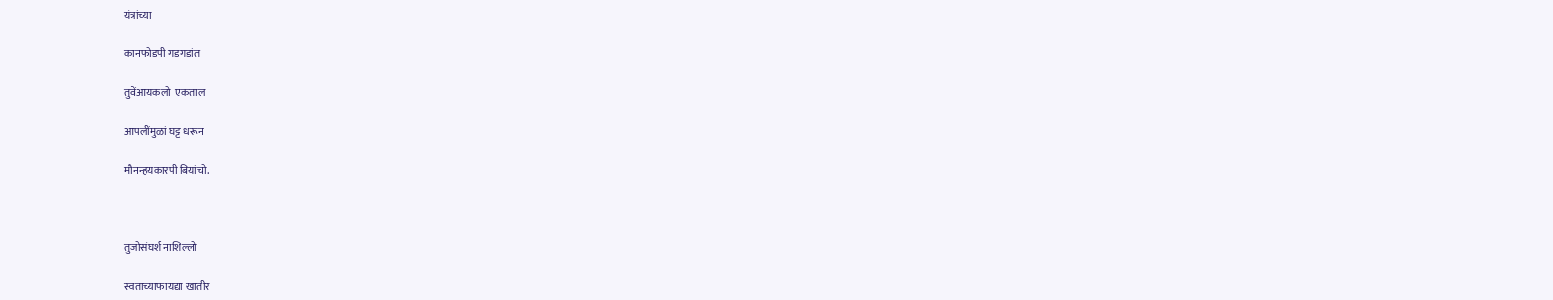यंत्रांच्या

कानफोडपी गडगडांत

तुवेंआयकलो  एकताल

आपलींमुळां घट्ट धरून

मौनन्हयकारपी बियांचो.



तुजोसंघर्श नाशिल्लो

स्वताच्याफायद्या खातीर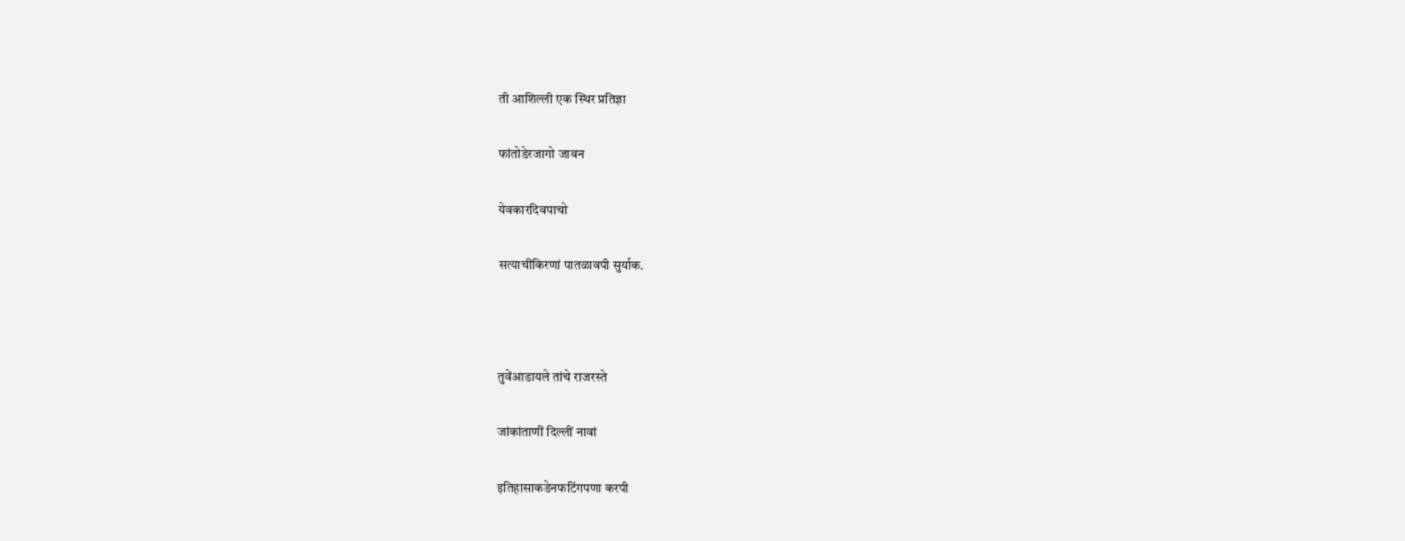ती आशिल्ली एक स्थिर प्रतिज्ञा

फांतोडेरजागो जावन

येवकारदिवपाचो

सत्याचींकिरणां पातळावपी सुर्याक.



तुवेंआडायले तांचे राजरस्ते

जांकांताणीं दिल्लीं नावां

इतिहासाकडेनफटिंगपणा करपी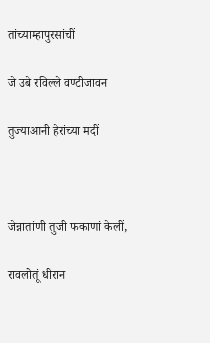तांच्याम्हापुरसांचीं

जे उबे रविल्ले वण्टीजावन

तुज्याआनी हेरांच्या मदीं



जेन्नातांणी तुजी फकाणां केलीं,

रावलोतूं धीरान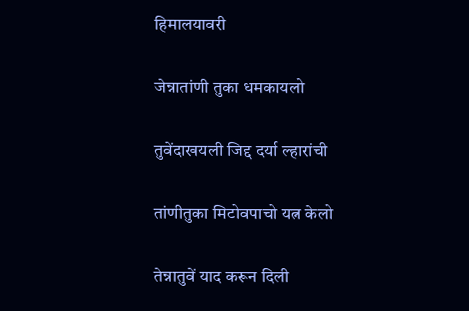हिमालयावरी

जेन्नातांणी तुका धमकायलो

तुवेंदाखयली जिद्द दर्या ल्हारांची

तांणीतुका मिटोवपाचो यत्न केलो

तेन्नातुवें याद करून दिली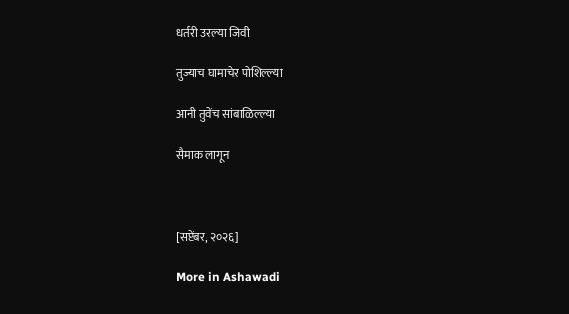धर्तरी उरल्या जिवी

तुज्याच घामाचेर पोशिल्ल्या

आनी तुवेंच सांबाळिल्ल्या

सैमाक लागून



[सप्टेंबर, २०२६]

More in Ashawadi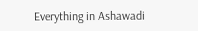Everything in Ashawadi